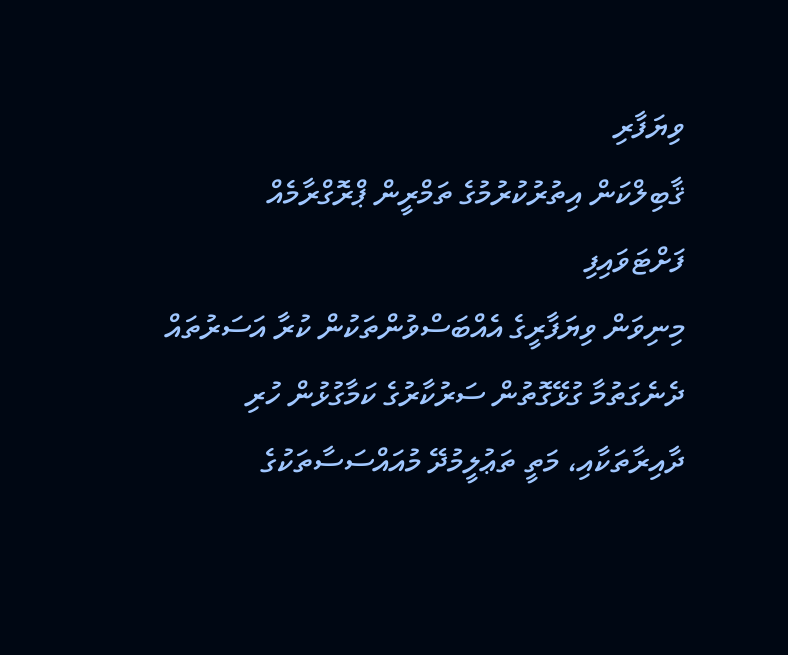ވިޔަފާރި
ޤާބިލްކަން އިތުރުކުރުމުގެ ތަމްރީން ޕްރޮގްރާމެއް ފަށްޓަވައިފި
މިނިވަން ވިޔަފާރީގެ އެއްބަސްވުންތަކުން ކުރާ އަސަރުތައް ދެނެގަތުމާ ގުޅޭގޮތުން ސަރުކާރުގެ ކަމާގުޅުން ހުރި ދާއިރާތަކާއި، މަތީ ތަޢުލީމުދޭ މުއައްސަސާތަކުގެ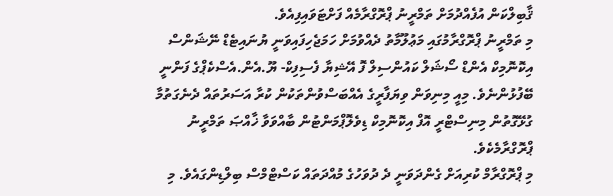ޤާބިލްކަން އުފެއްދުމަށް ތަމްރީނު ޕްރޮގްރާމެއް ފަށްޓަވައިފިއެވެ.
މި ތަމްރީނު ޕްރޮގްރާމުގައި މަޢުލޫމާތު ދެއްވުމަށް ހަމަޖެހިފައިވަނީ ޔުނައިޓެޑް ނޭޝަންސް އިކޮނޮމިކް އެންޑް ސޯޝަލް ކައުންސިލް ފޮ އޭޝިޔާ ފެސިފިކް- ޔޫ.އެން.އެސްކެޕްގެ ފަންނީ ބޭފުޅުންނެވެ. މިއީ މިނިވަން ވިޔަފާރީގެ އެއްބަސްވުންތަކުން ކުރާ އަސަރުތައް ދެނެގަތުމާ ގުޅޭގޮތުން މިނިސްޓްރީ އޮފް އިކޮނޮމިކް ޑިވެލޮޕްމަންޓުން ބާއްވަވާ ޚާއްޞަ ތަމްރީނު ޕްރޮގްރާމެކެވެ.
މި ޕްރޮގްރާމް ކުރިއަށް ގެންދަވަނީ ދެ ދުވަހުގެ މުއްދަތައް ކަސްޓްމްސް ބިލްޑިންގައެވެ. މި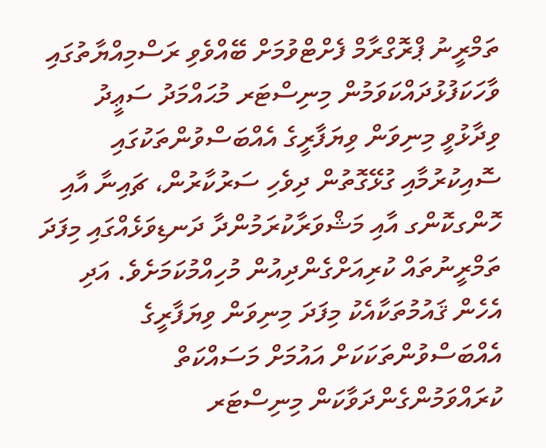ތަމްރީނު ޕްރޮގްރާމް ފެށްޓްވުމަށް ބޭއްވެވި ރަސްމިއްޔާތުގައި ވާހަކަފުޅުދައްކަވަމުން މިނިސްޓަރ މުޙައްމަދު ސަޢީދު ވިދާޅުވީ މިނިވަން ވިޔަފާރީގެ އެއްބަސްވުންތަކުގައި ސޮއިކުރުމާއި ގުޅޭގޮތުން ދިވެހި ސަރުކާރުން، ޗައިނާ އާއި ހޮންގކޮންގ އާއި މަޝްވަރާކުރަމުންދާ ދަނޑިވަޅެއްގައި މިފަދަ ތަމްރީނުތައް ކުރިއަށްގެންދިއުން މުހިއްމުކަމަށެވެ. އަދި އެހެން ޤައުމުތަކާއެކު މިފަދަ މިނިވަން ވިޔަފާރީގެ އެއްބަސްވުންތަކަކަށް އައުމަށް މަސައްކަތް ކުރައްވަމުންގެންދަވާކަން މިނިސްޓަރ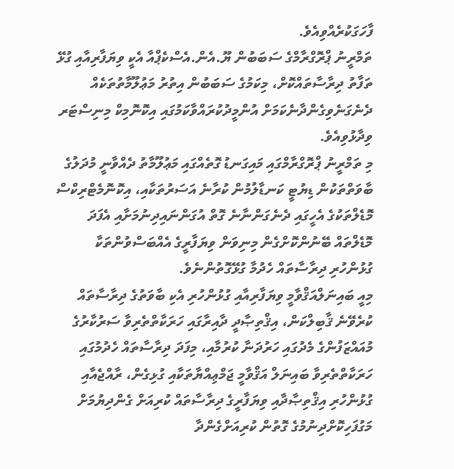ފާހަގަކުރެއްވިއެވެ.
ތަމްރީނު ޕްރޮގްރާމްގެ ސަބަބުން ޔޫ.އެން.އެސްކެޕްއާ އެކީ ވިޔަފާރިއާއި ގުޅޭ ތަފާތު ދިރާސާތައްކޮށް، މިކަމުގެ ސަބަބުން އިތުރު މަޢުލޫމާތުތަކެއް ދެނެގަނެވިގެންދާނެކަމަށް އުންމީދުކުރައްވާކަމުގައި އިކޮނޮމިކް މިނިސްޓަރ ވިދާޅުވިއެވެ.
މި ތަމްރީނު ޕްރޮގްރާމްގައި މައިގަނޑު ގޮތެއްގައި މަޢުލޫމާތު ދެއްވާނީ މުދަލުގެ ބާވަތްތަކުން ޑިޔުޓީ ކަނޑާލުމުން ކުރާނެ އަސަރުތަކާއި، އިކޮނޮމެޓްރިކްސް މޮޑެލްތަކުގެ އެހީގައި ދެނެގަންނާނެ ގޮތް އުގަންނައިދިނުމަށާއި އެފަދަ މޮޑެލްތައް ބޭނުންކޮށްގެން މިނިވަން ވިޔަފާރީގެ އެއްބަސްވުންތަކާ ގުޅުންހުރި ދިރާސާތައް ހެދުމާ ގުޅޭގޮތުންނެވެ.
މިއީ ބައިނަލްއަޤްވާމީ ވިޔަފާރިއާއި ގުޅުންހުރި އެކި ބާވަތުގެ ދިރާސާތައް ކުރެވޭނެ ޤާބިލްކަން، އިޤްތިޞާދީ ދާއިރާގައި ހަރަކާތްތެރިވާ ސަރުކާރުގެ މުއައްޒަފުންގެ މެދުގައި ހަރުދަނާ ކުރުމާއި، މިފަދަ ދިރާސާތައް ހެދުމުގައި ހަރަކާތްތެރިވާ ބައިނަލް އަޤްވާމީ ޖަމްޢިއްޔާތަކާއި ގުޅިގެން، ރާއްޖެއާއި ގުޅުންހުރި އިޤްތިޞާދާއި ވިޔަފާރީގެ ދިރާސާތައް ކުރިއަށް ގެންދިޔުމަށް މަގުފަހިކޮށްދިނުމުގެ ގޮތުން ކުރިއަށްގެންދާ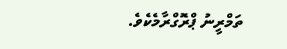ތަމްރީނު ޕްރޮގްރާމެކެވެ.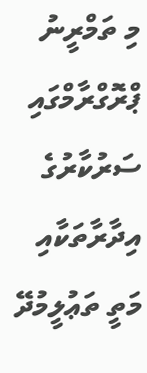މި ތަމްރީނު ޕްރޮގްރާމްގައި ސަރުކާރުގެ އިދާރާތަކާއި މަތީ ތަޢުލީމުދޭ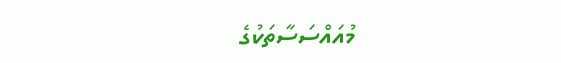މުއައްސަސާތަކުގެ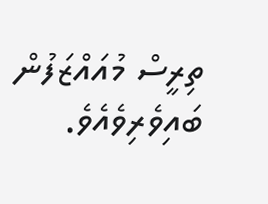ތިރީސް މުއައްޒަފުން ބައިވެރިވެއެވެ.